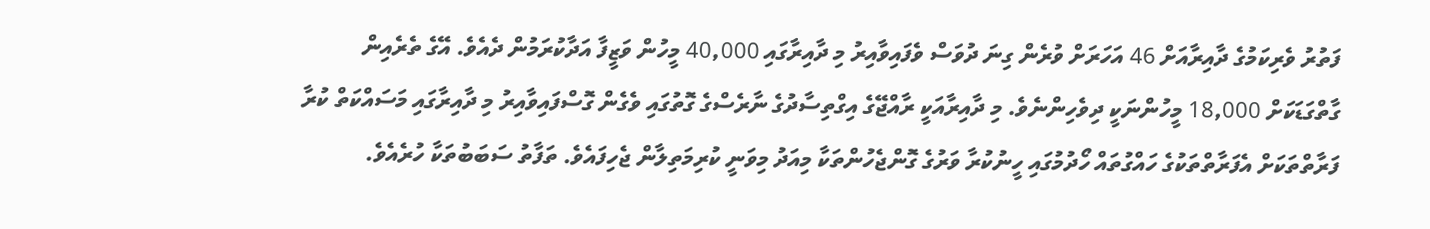ފަތުރު ވެރިކަމުގެ ދާއިރާއަށް 46 އަހަރަށް ވުރެން ގިނަ ދުވަސް ވެފައިވާއިރު މި ދާއިރާގައި 40,000 މީހުން ވަޒީފާ އަދާކުރަމުން ދެއެވެ. އޭގެ ތެރެއިން ގާތްގަޑަކަށް 18,000 މީހުންނަކީ ދިވެހިންނެވެ. މި ދާއިރާއަކީ ރާއްޖޭގެ އިގްތިސާދުގެ ނާރެސްގެ ގޮތުގައި ވެގެން ގޮސްފައިވާއިރު މި ދާއިރާގައި މަސައްކަތް ކުރާ ފަރާތްތަކަށް އެފަރާތްތަކުގެ ހައްގުތައް ހޯދުމުގައި ހީނުކުރާ ވަރުގެ ގޮންޖެހުންތަކާ މިއަދު މިވަނީ ކުރިމަތިލާން ޖެހިފައެވެ. ތަފާތު ސަބަބުތަކާ ހުރެއެވެ.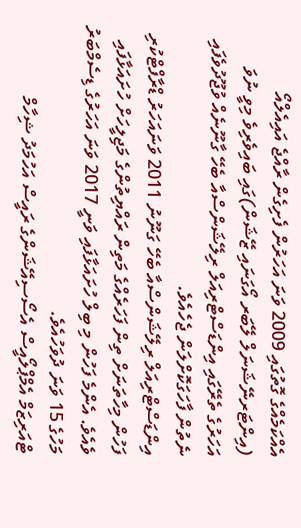އެއްކަމެއްގެ ގޮތުގައި 2009 ވަނަ އަހަރުން ފެށިގެން ރާއްޖެ އައިއެލްއޯ (އިންޓަރނޭޝަނަލް ލޭބަރ އޯގަނައި ޒޭޝަން)ގައި ބައިވެރިވެ މިވީ ނުވަ އަހަރުގެ ތެރޭގައި އިންޑަސްޓްރިއަލް ރިލޭޝަންސްއާ ބެހޭ ގާނޫނެއް ވުޖޫދުވެފައި ނެތުން ފާހަގަކޮށްލަން ޖެހެއެވެ.
އިންޑަސްޓްރިއަލް ރިލޭޝަންސްއާ ބެހޭ ގަނޫނު 2011 ވަނައަހަރު ޑްރާފްޓްކުރި ފަހުން މިހާތަނަށް ތިން ފަހަރެއްގެ މަތިން ރައްޔިތުންގެ މަޖިލީހަށް ހުށައަޅާފައި ވެއެވެ. އެންމެ ފަހުން މި ބިލް ހުށައަޅާފައި ވަނީ 2017 ވަނަ އަހަރުގެ ޑިސެމްބަރު މަހުގެ 15 ވަނަ ދުވަހުއެވެ.
ޓްއަރިޒަމް އެމްޕްލޯއީސް އެސޯސިއޭޝަންގެ ރައީސް އަހުމަދު ޝިހާމް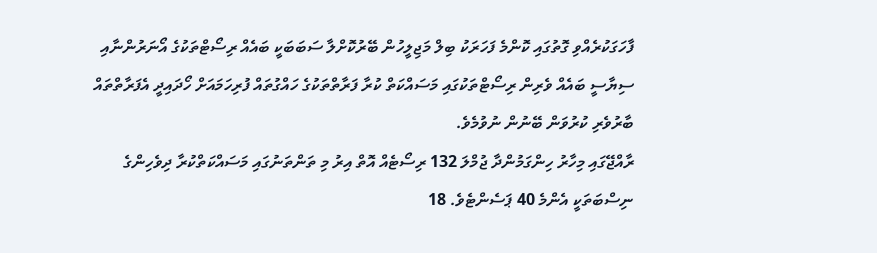ފާހަގަކުރެއްވި ގޮތުގައި ކޮންމެ ފަހަރަކު ބިލް މަޖިލީހުން ބޭރުކޮށްލާ ސަބަބަކީ ބައެއް ރިސޯޓްތަކުގެ އޯނަރުންނާއި ސިޔާސީ ބައެއް ވެރިން ރިސޯޓްތަކުގައި މަސައްކަތް ކުރާ ފަރާތްތަކުގެ ހައްގުތައް ފުރިހަމައަށް ހޯދައިދީ އެފަރާތްތައް ބާރުވެރި ކުރުވަން ބޭނުން ނުވުމެވެ.
ރާއްޖޭގައި މިހާރު ހިންގަމުންދާ ޖުމްލަ 132 ރިސޯޓެއް އޮތް އިރު މި ތަންތަނުގައި މަސައްކަތްކުރާ ދިވެހިންގެ ނިސްބަތަކީ އެންމެ 40 ޕަސެންޓެވެ. 18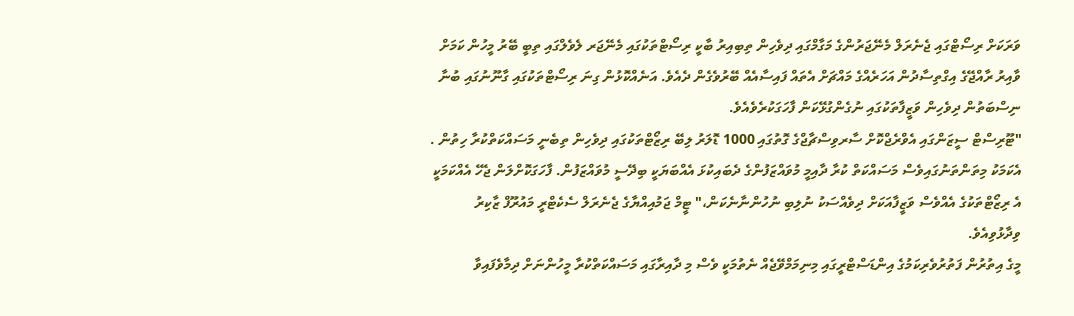ވަރަކަށް ރިސޯޓްގައި ޖެނެރަލް މެނޭޖަރުންގެ މަގާމްގައި ދިވެހިން ތިބިއިރު ބާކީ ރިސޯޓްތަކުގައި މެނޭޖަރ ލެވެލްގައި ތިބީ ބޭރު މީހުން ކަމަށް ވާއިރު ރާއްޖޭގެ އިގްތިސާދުން އަހަރެއްގެ މައްޗަށް އެތައް ފައިސާއެއް ބޭރުވެގެން ދެއެވެ. އަނެއްކޮޅުން ގިނަ ރިސޯޓްތަކުގައި ގާނޫނުގައި ބުނާ ނިސްބަތުން ދިވެހިން ވަޒީފާތަކުގައި ނުގެންގުޅޭކަން ފާހަގަކުރެވެއެވެ.
"ޓޫރިސްޓް ސީޒަންގައި އެވްރެޖްކޮށް ސާރވިސްޗާޖްގެ ގޮތުގައި 1000 ޑޮލަރު ލިބޭ ރިޒޯޓްތަކުގައި ދިވެހިން ތިބެނީ މަސައްކަތްކުރާ ހިތުން . އެކަމަކު މިތަންތަނުގައިވެސް މަސައްކަތް ކުރާ ދާއިމީ މުވައްޒަފުންގެ ދެބައިކުޅަ އެއްބަޔަކީ ބިދޭސީ މުވައްޒަފުން. ފާހަގަކޮށްލަން ޖެހޭ އެއްކަމަކީ އެ ރިޒޯޓްތަކުގެ އެއްވެސް ވަޒީފާއަކަށް ދިވެއްސަކު ނުލިބި ނުހުންނާނެކަން،" ޓީމް ޖަމުއިއްޔާގެ ޖެނެރަލް ސެކެޓްރީ މައުރޫފް ޒާކިރު ވިދާޅުވިއެވެ.
މީގެ އިތުރުން ފަތުރުވެރިކަމުގެ އިންޑަސްޓްރީގައި މިނިމަމްވޭޖެއް ނެތުމަކީ ވެސް މި ދާއިރާގައި މަސައްކަތްކުރާ މީހުންނަށް ދިމާވެފައިވާ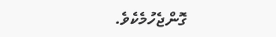ގޮންޖެހުމެކެވެ.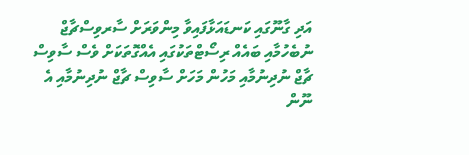އަދި ގާނޫގައި ކަނޑައަޅާފައިވާ މިންވަރަށް ސާރވިސްޗާޖް ނުބެހުމާއި ބައެއް ރިސޯޓްތަކުގައި އެއްގޮތަކަށް ވެސް ސާވިސް ޗާޖް ނުދިނުމާއި މަހުން މަހަށް ސާވިސް ޗާޖް ނުދިނުމާއި އެ ނޫން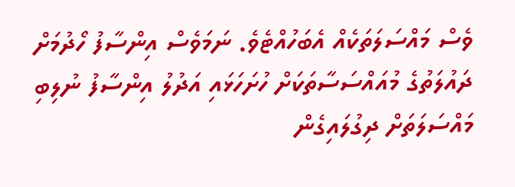ވެސް މައްސަލަތަކެއް އެބަހުއްޓެވެ. ނަމަވެސް އިންސާފު ހޯދުމަށް ދައުލަތުގެ މުއައްސަސާތަކަށް ހުށަހަޅައި އަދުލު އިންސާފު ނުލިބި މައްސަލަތަށް ދިގުލައިގެން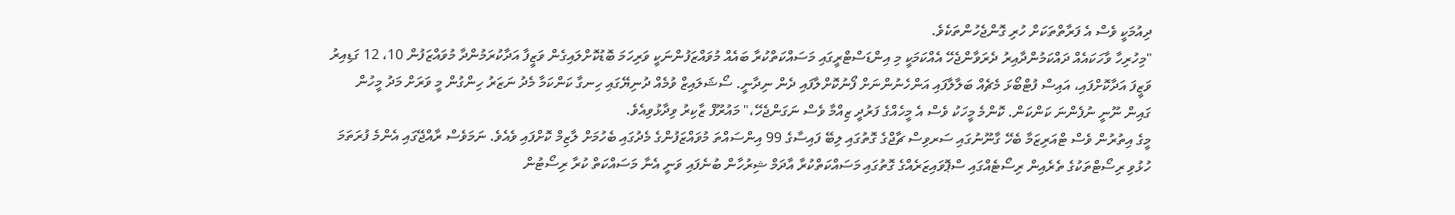ދިއުމަކީ ވެސް އެ ފަރާތްތަކަށް ހުރި ގޮންޖެހުންތަކެވެ.
"މިހުރިހާ ވާހަކައެއް ދައްކަމުންދާއިރު ދެރަވާންޖެހޭ އެއްކަމަކީ މި އިންޑަސްޓްރީގައި މަސައްކަތްކުރާ ބައެއް މުވައްޒަފުންނަކީ ވަރިހަމަ ބޮޑުކޮށްލައިގެން ވަޒީފާ އަދާކުރަމުންދާ މުވައްޒަފުން 10، 12 ގަޑިއިރު ވަޒީފަ އަދާކޮށްފައި، އައިސް ފުޓްބޯޅަ މެޗެއް ބަލާލާފައި އަންހެނުންނަށް ފޯނުކޮށްލާފައި ދެން ނިދާނީ. ސޯޝަލައިޒް ވުމެއް ދުނިޔޭގައި ހިނގާ ކަންކަމާ މެދު ނަޒަރު ހިންގުން މީ ވަރަށް މަދު މީހުން ގައިން ނޫނީ ނުފެންނަ ކަންކަން. ކޮންމެ މީހަކު ވެސް އެ މީހެއްގެ ފަރުދީ ޒިއްމާ ވެސް ނަގަންޖެހޭ،" މައުރޫފް ޒާކިރު ވިދާޅުވިއެވެ.
މީގެ އިތުރުން ވެސް ޓްއަރިޒަމާ ބެހޭ ގާނޫނުގައި ސަރވިސް ޗާޖްގެ ގޮތުގައި ލިބޭ ފައިސާގެ 99 އިންސައްތަ މުވައްޒަފުންގެ މެދުގައި ބެހުމަށް ލާޒިމް ކޮށްފައި ވެއެވެ. ނަމަވެސް ރާއްޖޭގައި އެންމެ ފުރަތަމަ ހުޅުވި ރިސޯޓްތަކުގެ ތެރެއިން ރިސޯޓެއްގައި ސްޕޮވައިޒަރެއްގެ ގޮތުގައި މަސައްކަތްކުރާ އާދަމް ޝިރުހާން ބުނެފައި ވަނީ އެނާ މަސައްކަތް ކުރާ ރިސޯޓުން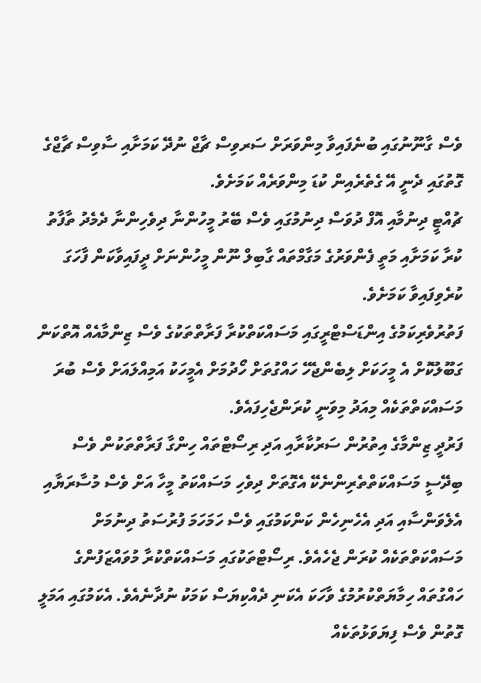ވެސް ގާނޫނުގައި ބުނެފައިވާ މިންވަރަށް ސަރވިސް ޗާޖް ނުދޭ ކަމަށާއި ސާވިސް ޗާޖްގެ ގޮތުގައި ދެނީ އޭ ގެތެރެއިން ކުޑަ މިންވަރެއް ކަމަށެވެ.
ޗުއްޓީ ދިނުމާއި އޮފް ދުވަސް ދިނުމުގައި ވެސް ބޭރު މީހުންނާ ދިވެހިންނާ ދެމެދު ތާފާތު ކުރާ ކަމަށާއި މަތީ ފެންވަރުގެ މަގާމްތައް ގާބިލް ނޫން މީހުންނަށް ދީފައިވާކަން ފާހަގަ ކުރެވިފައިވާ ކަމަށެވެ.
ފަތުރުވެރިކަމުގެ އިންޑަސްޓްރީގައި މަސައްކަތްކުރާ ފަރާތްތަކުގެ ވެސް ޒިންމާއެއް އޮތްކަން ގަބޫލުކޮށް އެ މީހަކަށް ލިބެންޖެހޭ ހައްގުތަށް ހޯދުމަށް އެމީހަކު އަމިއްލައަށް ވެސް ބުރަ މަސައްކަތްތަކެއް މިއަދު މިވަނީ ކުރަންޖެހިފައެވެ.
ފަރުދީ ޒިންމާގެ އިތުރުން ސަރުކާރާއި އަދި ރިސޯޓްތައް ހިންގާ ފަރާތްތަކުން ވެސް ބިދޭސީ މަސައްކަތްތެރިންނެކޭ އެގޮތަށް ދިވެހި މަސައްކަތު މީހާ އަށް ވެސް މުސާރަޔާއި އެލެވަންސާއި އަދި އެހެނިހެން ކަންކަމުގައި ވެސް ހަމަހަމަ ފުރުސަތު ދިނުމަށް މަސައްކަތްތަކެއް ކުރަން ޖެހެއެވެ. ރިސޯޓްތަކުގައި މަސައްކަތްކުރާ މުވައްޒަފުންގެ ހައްގުތައް ހިމާޔަތްކުރުމުގެ ވާހަކަ އެކަނި ދެއްކިޔަސް ކަމަކު ނުދާނެއެވެ. އެކަމުގައި އަމަލީ ގޮތުން ވެސް ފިޔަވަޅުތަކެއް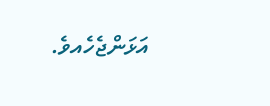އަޅަންޖެހެއވެ.